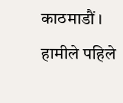काठमाडौं । हामीले पहिले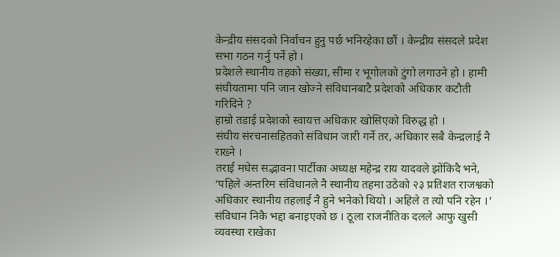केन्द्रीय संसदको निर्वाचन हुनु पर्छ भनिरहेका छौं । केन्द्रीय संसदले प्रदेश सभा गठन गर्नु पर्ने हो ।
प्रदेशले स्थानीय तहको संख्या, सीमा र भूगोलको टुंगो लगाउने हो । हामी संघीयतामा पनि जान खोज्ने संविधानबाटै प्रदेशको अधिकार कटौती गरिदिने ?
हाम्रो तडाई प्रदेशको स्वायत्त अधिकार खोसिएको विरुद्ध हो ।
संघीय संरचनासहितको संविधान जारी गर्ने तर, अधिकार सबै केन्द्रलाई नै राख्ने ।
तराई मधेस सद्भावना पार्टीका अध्यक्ष महेन्द्र राय यादवले झोंकिदै भने, ‘पहिले अन्तरिम संविधानले नै स्थानीय तहमा उठेको २३ प्रतिशत राजश्वको अधिकार स्थानीय तहलाई नै हुने भनेको थियो । अहिले त त्यो पनि रहेन ।’ संविधान निकै भद्दा बनाइएको छ । ठूला राजनीतिक दलले आफु खुसी व्यवस्था राखेका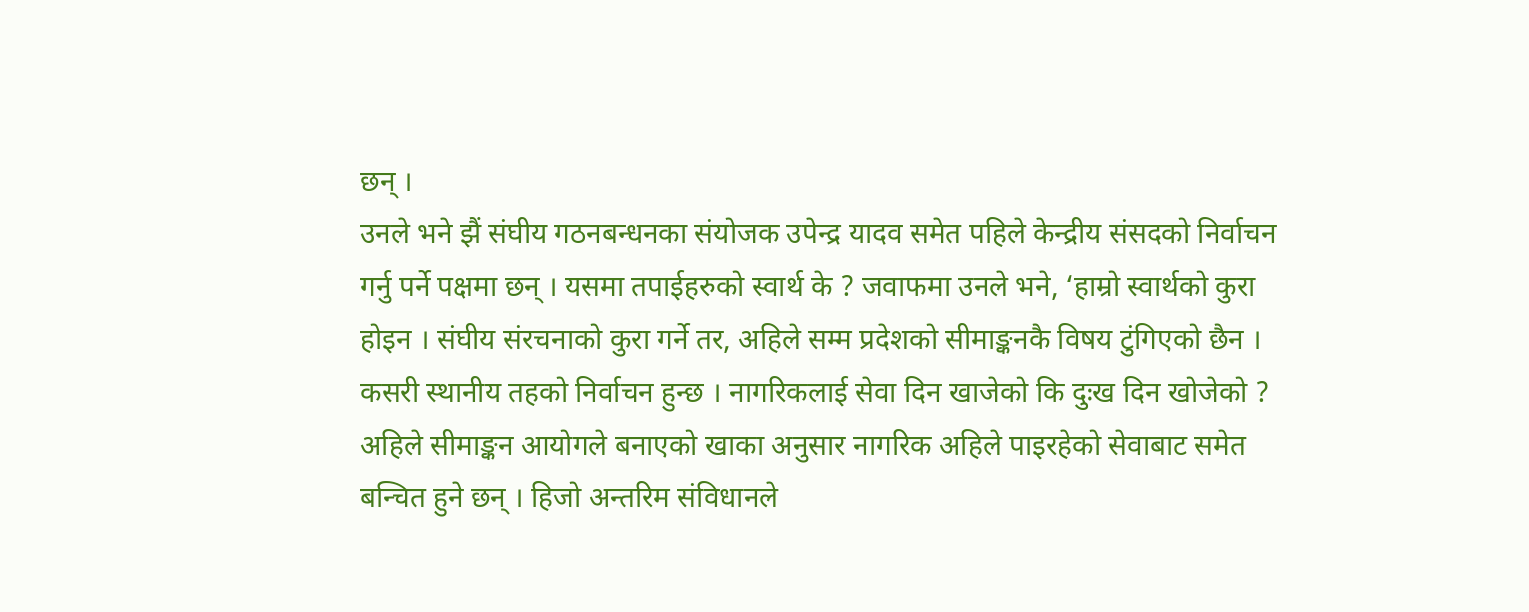छन् ।
उनले भने झैं संघीय गठनबन्धनका संयोजक उपेन्द्र यादव समेत पहिले केन्द्रीय संसदको निर्वाचन गर्नु पर्ने पक्षमा छन् । यसमा तपाईहरुको स्वार्थ के ? जवाफमा उनले भने, ‘हाम्रो स्वार्थको कुरा होइन । संघीय संरचनाको कुरा गर्ने तर, अहिले सम्म प्रदेशको सीमाङ्कनकै विषय टुंगिएको छैन । कसरी स्थानीय तहको निर्वाचन हुन्छ । नागरिकलाई सेवा दिन खाजेको कि दुःख दिन खोजेको ? अहिले सीमाङ्कन आयोगले बनाएको खाका अनुसार नागरिक अहिले पाइरहेको सेवाबाट समेत बन्चित हुने छन् । हिजो अन्तरिम संविधानले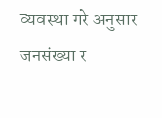व्यवस्था गरे अनुसार जनसंख्या र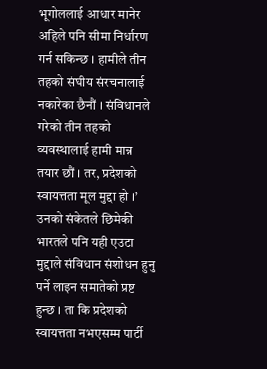भूगोललाई आधार मानेर अहिले पनि सीमा निर्धारण गर्न सकिन्छ । हामीले तीन तहको संघीय संरचनालाई नकारेका छैनौं । संविधानले गरेको तीन तहको व्यवस्थालाई हामी मान्न तयार छौं । तर, प्रदेशको स्वायत्तता मूल मुद्दा हो ।’
उनको संकेतले छिमेकी भारतले पनि यही एउटा मुद्दाले संविधान संशोधन हुनु पर्ने लाइन समातेको प्रष्ट हुन्छ । ता कि प्रदेशको स्वायत्तता नभएसम्म पार्टी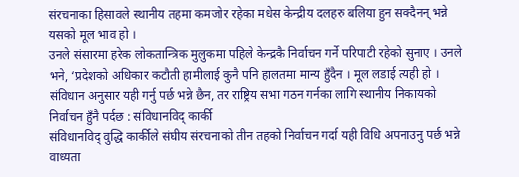संरचनाका हिसावले स्थानीय तहमा कमजोर रहेका मधेस केन्द्रीय दलहरु बलिया हुन सक्दैनन् भन्ने यसको मूल भाव हो ।
उनले संसारमा हरेक लोकतान्त्रिक मुलुकमा पहिले केन्द्रकै निर्वाचन गर्ने परिपाटी रहेको सुनाए । उनले भने, ‘प्रदेशको अधिकार कटौती हामीलाई कुनै पनि हालतमा मान्य हुँदैन । मूल लडाई त्यही हो ।
संविधान अनुसार यही गर्नु पर्छ भन्ने छैन, तर राष्ट्रिय सभा गठन गर्नका लागि स्थानीय निकायको निर्वाचन हुँनै पर्दछ : संविधानविद् कार्की
संविधानविद् वुद्धि कार्कीले संघीय संरचनाको तीन तहको निर्वाचन गर्दा यही विधि अपनाउनु पर्छ भन्ने वाध्यता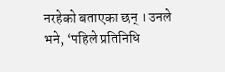नरहेको बताएका छन् । उनले भने, ‘पहिले प्रतिनिधि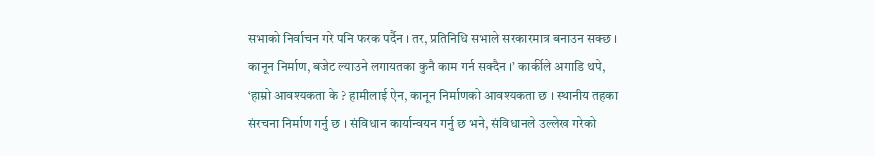सभाको निर्वाचन गरे पनि फरक पर्दैन । तर, प्रतिनिधि सभाले सरकारमात्र बनाउन सक्छ ।
कानून निर्माण, बजेट ल्याउने लगायतका कुनै काम गर्न सक्दैन ।’ कार्कीले अगाडि थपे, ‘हाम्रो आवश्यकता के ? हामीलाई ऐन, कानून निर्माणको आवश्यकता छ । स्थानीय तहका संरचना निर्माण गर्नु छ । संविधान कार्यान्वयन गर्नु छ भने, संविधानले उल्लेख गरेको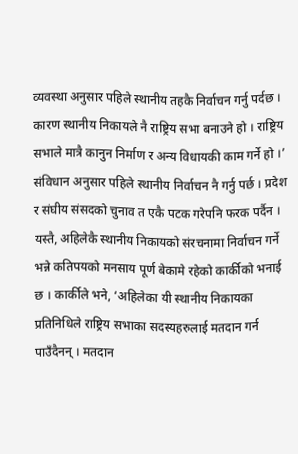व्यवस्था अनुसार पहिले स्थानीय तहकै निर्वाचन गर्नु पर्दछ । कारण स्थानीय निकायले नै राष्ट्रिय सभा बनाउने हो । राष्ट्रिय सभाले मात्रै कानुन निर्माण र अन्य विधायकी काम गर्ने हो ।’ संविधान अनुसार पहिले स्थानीय निर्वाचन नै गर्नु पर्छ । प्रदेश र संघीय संसदको चुनाव त एकै पटक गरेपनि फरक पर्दैन ।
यस्तै, अहिलेकै स्थानीय निकायको संरचनामा निर्वाचन गर्ने भन्ने कतिपयको मनसाय पूर्ण बेकामे रहेको कार्कीको भनाई छ । कार्कीले भने, ‘अहिलेका यी स्थानीय निकायका प्रतिनिधिले राष्ट्रिय सभाका सदस्यहरुलाई मतदान गर्न पाउँदैनन् । मतदान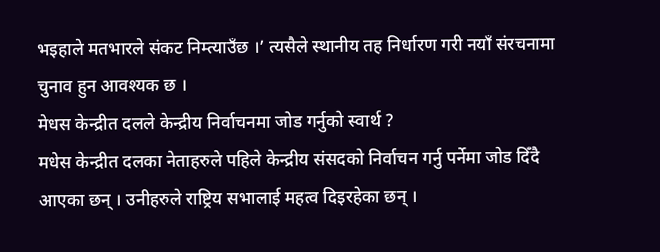भइहाले मतभारले संकट निम्त्याउँछ ।’ त्यसैले स्थानीय तह निर्धारण गरी नयाँ संरचनामा चुनाव हुन आवश्यक छ ।
मेधस केन्द्रीत दलले केन्द्रीय निर्वाचनमा जोड गर्नुको स्वार्थ ?
मधेस केन्द्रीत दलका नेताहरुले पहिले केन्द्रीय संसदको निर्वाचन गर्नु पर्नेमा जोड दिँदै आएका छन् । उनीहरुले राष्ट्रिय सभालाई महत्व दिइरहेका छन् ।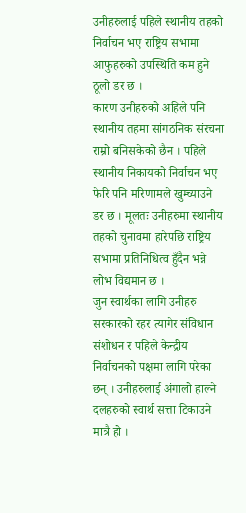उनीहरुलाई पहिले स्थानीय तहको निर्वाचन भए राष्ट्रिय सभामा आफुहरुको उपस्थिति कम हुने ठूलो डर छ ।
कारण उनीहरुको अहिले पनि स्थानीय तहमा सांगठनिक संरचना राम्रो बनिसकेको छैन । पहिले स्थानीय निकायको निर्वाचन भए फेरि पनि मरिणामले खुम्च्याउने डर छ । मूलतः उनीहरुमा स्थानीय तहको चुनावमा हारेपछि राष्ट्रिय सभामा प्रतिनिधित्व हुँदैन भन्ने लोभ विद्यमान छ ।
जुन स्वार्थका लागि उनीहरु सरकारको रहर त्यागेर संविधान संशोधन र पहिले केन्द्रीय निर्वाचनको पक्षमा लागि परेका छन् । उनीहरुलाई अंगालो हाल्ने दलहरुको स्वार्थ सत्ता टिकाउने मात्रै हो ।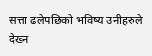सत्ता ढलेपछिको भविष्य उनीहरुले देख्न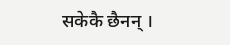सकेकै छैनन् ।